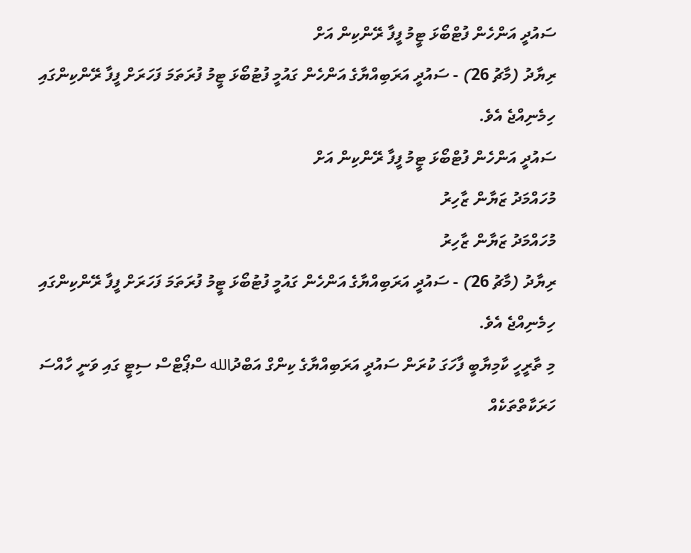ސައުދީ އަންހެން ފުޓްބޯޅަ ޓީމު ފީފާ ރޭންކިން އަށް
ރިޔާދު (މާޗު 26) - ސައުދީ އަރަބިއްޔާގެ އަންހެން ގައުމީ ފުޓުބޯޅަ ޓީމު ފުރަތަމަ ފަހަރަށް ފީފާ ރޭންކިންގައި ހިމެނިއްޖެ އެވެ.
ސައުދީ އަންހެން ފުޓްބޯޅަ ޓީމު ފީފާ ރޭންކިން އަށް
މުހައްމަދު ޒަޔާން ޒާހިރު
މުހައްމަދު ޒަޔާން ޒާހިރު
ރިޔާދު (މާޗު 26) - ސައުދީ އަރަބިއްޔާގެ އަންހެން ގައުމީ ފުޓުބޯޅަ ޓީމު ފުރަތަމަ ފަހަރަށް ފީފާ ރޭންކިންގައި ހިމެނިއްޖެ އެވެ.
މި ތާރީހީ ކާމިޔާބީ ފާހަގަ ކުރަން ސައުދީ އަރަބިއްޔާގެ ކިންގް އަބްދުالله ސްޕޯޓްސް ސިޓީ ގައި ވަނީ ހާއްސަ ހަރަކާތްތަކެއް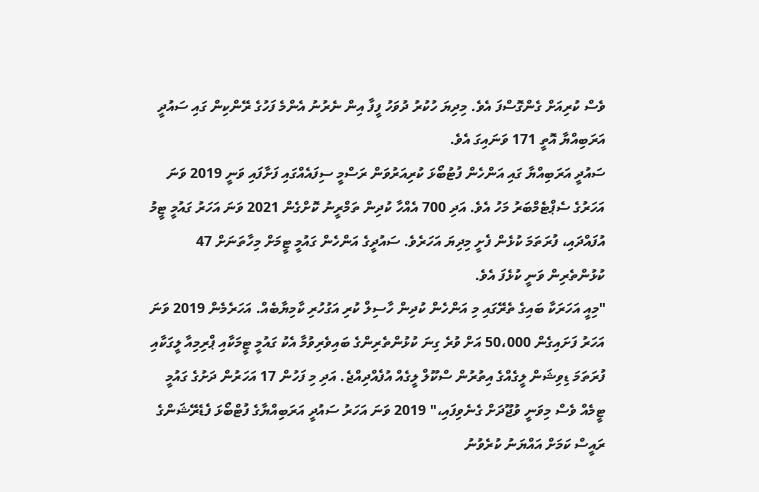ވެސް ކުރިއަށް ގެންގޮސްފަ އެވެ. މިދިޔަ ހުކުރު ދުވަހު ފީފާ އިން ނެރުނު އެންމެ ފަހުގެ ރޭންކިން ގައި ސައުދީ އަރަބިއްޔާ އޮތީ 171 ވަނައިގަ އެވެ.
ސައުދީ އަރަބިއްޔާ ގައި އަންހެން ފުޓުބޯޅަ ކުރިއަރުވަން ރަސްމީ ސިފައެއްގައި ފަށާފައި ވަނީ 2019 ވަނަ އަހަރުގެ ސެޕްޓެމްބަރު މަހު އެވެ. އަދި 700 އެއްހާ ކުދިން ތަމްރީނު ކޮށްގެން 2021 ވަނަ އަހަރު ގައުމީ ޓީމު އުފައްދައި، ފުރަތަމަ ކުޅެން ފެށީ މިދިޔަ އަހަރެވެ. ސައުދީގެ އަންހެން ގައުމީ ޓީމަށް މިހާތަނަށް 47 ކުޅުންތެރިން ވަނީ ކުޅެފަ އެވެ.
"މިއީ އަހަރަކާ ބައިގެ ތެރޭގައި މި އަންހެން ކުދިން ހާސިލް ކުރި އަގުހުރި ކާމިޔާބެއް. އަހަރެމެން 2019 ވަނަ އަހަރު ފަށައިގެން 50،000 އަށް ވުރެ ގިނަ ކުޅުންތެރިންގެ ބައިވެރިވުމާ އެކު ގައުމީ ޓީމަކާއި ޕްރިމިއާ ލީގަކާއި ފުރަތަމަ ޑިވިޝަން ލީގެއްގެ އިތުރުން ސްކޫލް ލީގެއް އުފެއްދިއްޖެ. އަދި މި ފަހުން 17 އަހަރުން ދަށުގެ ގައުމީ ޓީމެއް ވެސް މިވަނީ ވުޖޫދަށް ގެނެވިފައި،" 2019 ވަނަ އަހަރު ސައުދީ އަރަބިއްޔާގެ ފުޓްބޯޅަ ފެޑެރޭޝަންގެ ރައީސް ކަމަށް އައްޔަނު ކުރެވުނު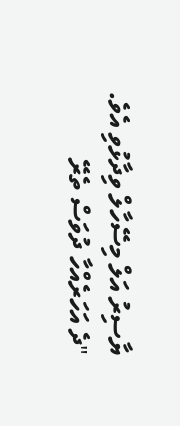ޔާސިރު އަލް މިސޭހާލް ވިދާޅުވި އެވެ.
"ދެ އަހަރެއްހާ ދުވަސް ތެރޭ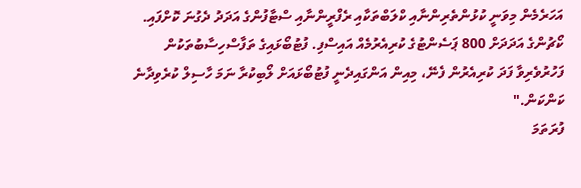އަހަރެމެން މިވަނީ ކުޅުންތެރިންނާއި ކްލަބްތަކާއި ރެފްރީންނާއި ސްޓާފުންގެ އަދަދު ދެގުނަ ކޮށްފައި. ކޯޗުންގެ އަދަދަށް 800 ޕަސެންޓުގެ ކުރިއެރުމެއް އައިސްފި. ފުޓުބޯޅައިގެ ތަފާސްހިސާބުތަކުން ފަހުރުވެރިވާ ފަދަ ކުރިއެރުން ފެނޭ، މިއިން އަންގައިދެނީ ފުޓުބޯޅައަށް ލޯބިކުރާ ނަމަ ހާސިލް ކުރެވިދާނެ ކަންކަން."
ފުރަތަމަ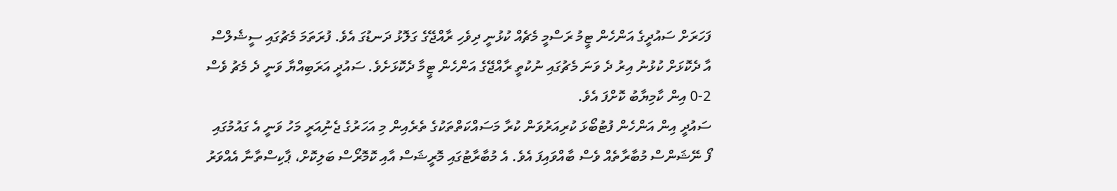ފަހަރަށް ސައުދީގެ އަންހެން ޓީމު ރަސްމީ މެޗެއް ކުޅުނީ ދިވެހި ރާއްޖޭގެ ގަލޮޅު ދަނޑުގަ އެވެ. ފުރަތަމަ މެޗުގައި ސީޝެލްސް އާ ދެކޮޅަށް ކުޅުނު އިރު ދެ ވަނަ މެޗުގައި ނުކުތީ ރާއްޖޭގެ އަންހެން ޓީމާ ދެކޮޅަށެވެ. ސައުދީ އަރަބިއްޔާ ވަނީ ދެ މެޗު ވެސް 2-0 އިން ކާމިޔާބު ކޮށްފަ އެވެ.
ސައުދީ އިން އަންހެން ފުޓުބޯޅަ ކުރިއަރުވަން ކުރާ މަސައްކަތްތަކުގެ ތެރެއިން މި އަހަރުގެ ޖެނިުއަރީ މަހު ވަނީ އެ ގައުމުގައި ފޯ ނޭޝަންސް މުބާރާތެއް ވެސް ބާއްވައިފަ އެވެ. އެ މުބާރާޓުގައި މޮރީޝަސް އާއި ކޮމޮރޯސް ބަލިކޮށް، ޕާކިސްތާނާ އެއްވަރު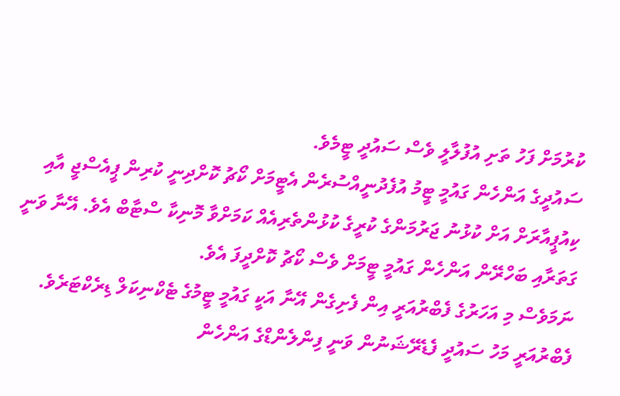ކުރުމަށް ފަހު ތަށި އުފުލާލީ ވެސް ސައުދީ ޓީމެވެ.
ސައުދީގެ އަންހެން ގައުމީ ޓީމު އުފެދުނީއްސުރެން އެޓީމަށް ކޯޗު ކޮށްދިނީ ކުރިން ޕީއެސްޖީ އާއި ކިއުޕީއާރަށް އަށް ކުޅުނު ޖަރުމަންގެ ކުރީގެ ކުޅުންތެރިއެއް ކަމަށްވާ މޮނިކާ ސްޓާބް އެވެ. އޭނާ ވަނީ ގަތަރާއި ބަހްރޭން އަންހެން ގައުމީ ޓީމަށް ވެސް ކޯޗު ކޮށްދީފަ އެވެ.
ނަމަވެސް މި އަހަރުގެ ފެބްރުއަރީ އިން ފެށިގެން އޭނާ އަކީ ގައުމީ ޓީމުގެ ޓެކްނިކަލް ޑިރެކްޓަރެވެ. ފެބްރުއަރީ މަހު ސައުދީ ފެޑެރޭޝަނުން ވަނީ ފިންލެންޑްގެ އަންހެން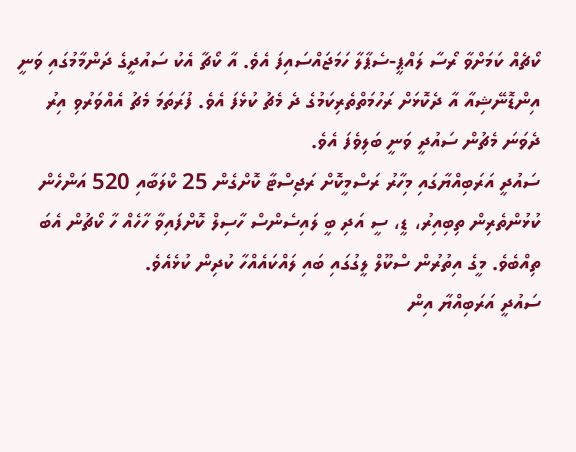ކޯޗެއް ކަމަށްވާ ރޯސާ ލައްޕީ-ސެޕާލާ ހަމަޖައްސައިފަ އެވެ. އާ ކޯޗާ އެކު ސައުދީގެ ދަންމާމުގައި ވަނީ އިންޑޮނޭޝިއާ އާ ދެކޮޅަށް ރަހުމަތްތެރިކަމުގެ ދެ މެޗު ކުޅެފަ އެވެ. ފުރަތަމަ މެޗު އެއްވަރުވި އިރު ދެވަނަ މެޗުން ސައުދީ ވަނީ ބަލިވެފަ އެވެ.
ސައުދީ އަރަބިއްޔާގައި މިހާރު ރަސްމީކޮށް ރަޖިސްޓާ ކޮށްގެން 25 ކްލަބާއި 520 އަންހެން ކުޅުންތެރިން ތިބިއިރު، ޑީ، ސީ އަދި ބީ ލައިސެންސް ހާސިލް ކޮށްފައިވާ ހާހެއް ހާ ކޯޗުން އެބަ ތިއްބެވެ. މީގެ އިތުރުން ސްކޫލް ލީގުގައި ބައި ލައްކައެއްހާ ކުދިން ކުޅެއެވެ.
ސައުދީ އަރަބިއްޔާ އިން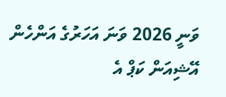ވަނީ 2026 ވަނަ އަހަރުގެ އަންހެން އޭޝިއަން ކަޕް އެ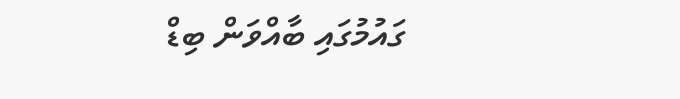ގައުމުގައި ބާއްވަން ބިޑް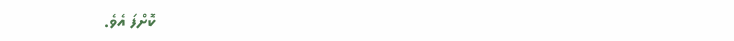ކޮށްފަ އެވެ.